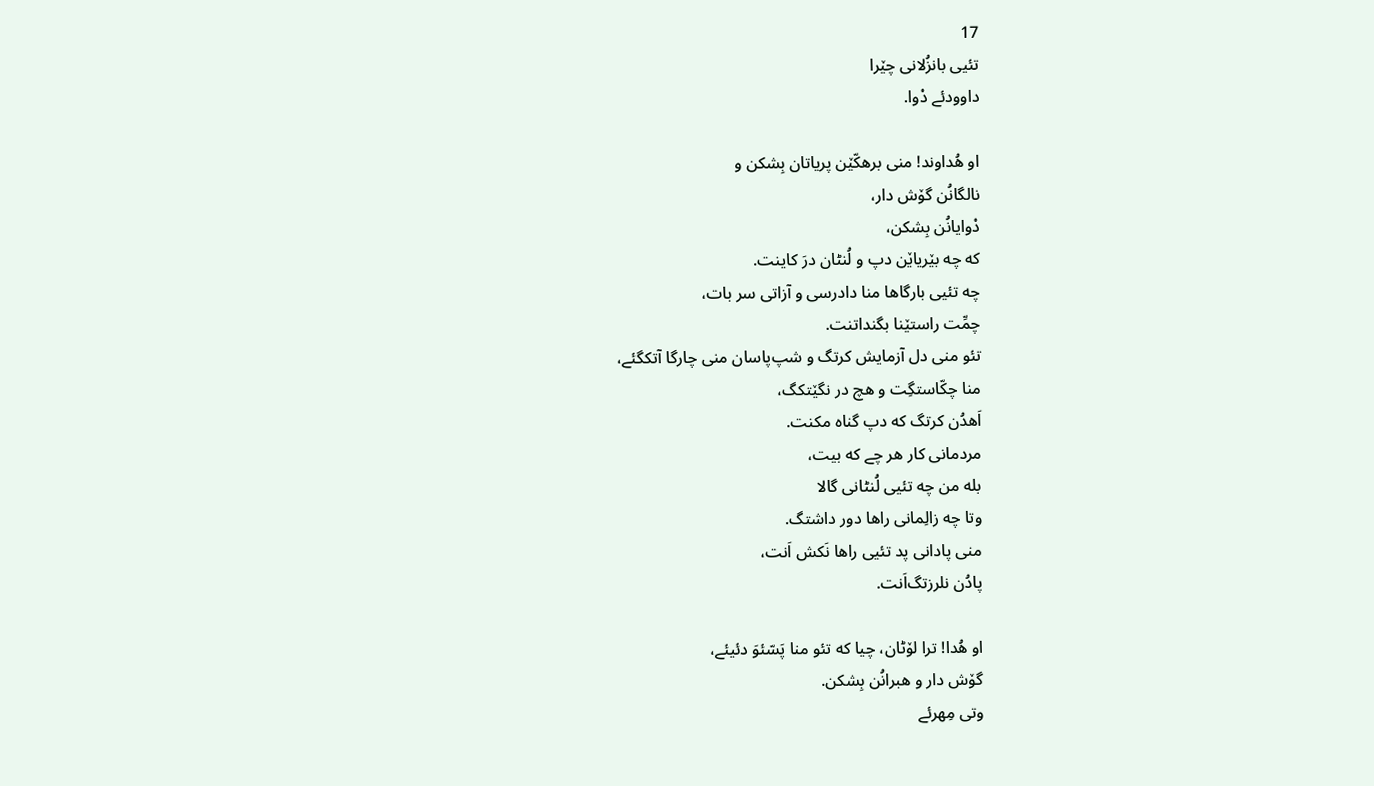17
تئیی بانزُلانی چێرا
داوودئے دْوا.

او هُداوند! منی برهکّێن پریاتان بِشکن و
نالگانُن گۆش دار،
دْوایانُن بِشکن،
که چه بێریاێن دپ و لُنٹان درَ کاینت.
چه تئیی بارگاها منا دادرسی و آزاتی سر بات،
چمِّت راستێنا بگنداتنت.
تئو منی دل آزمایش کرتگ و شپ‌پاسان منی چارگا آتکگئے،
منا چکّاستگِت و هچ در نگێتکگ،
اَهدُن کرتگ که دپ گناه مکنت.
مردمانی کار هر چے که بیت،
بله من چه تئیی لُنٹانی گالا
وتا چه زالِمانی راها دور داشتگ.
منی پادانی پد تئیی راها نَکش اَنت،
پادُن نلرزتگ‌اَنت.

او هُدا! ترا لۆٹان، چیا که تئو منا پَسّئوَ دئیئے،
گۆش دار و هبرانُن بِشکن.
وتی مِهرئے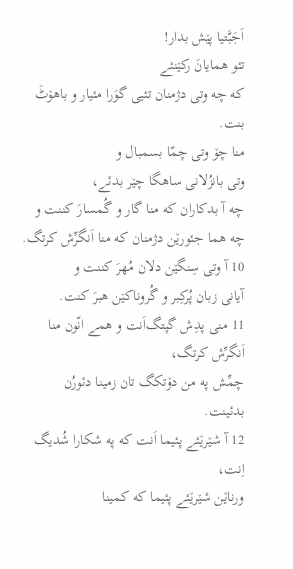اَجَبَّتیا پێش بدار!
تئو همایانَ رکێنئے
که چه وتی دژمنان تئیی گوَرا مئیار و باهۆٹَ بنت.
منا چۆ وتی چمّا بسمبال و
وتی بانزُلانی ساهگا چێر بدئے،
چه آ بدکاران که منا گار و گُمسارَ کننت و
چه هما جئورێن دژمنان که منا اَنگرِّش کرتگ.
10 آ وتی سِنگێن دلان مُهرَ کننت و
آیانی زبان پُرکِبر و گُروناکێن هبرَ کنت.
11 منی پدِش گپتگ‌اَنت و همے انّون منا اَنگرِّش کرتگ،
چمِّش په من دۆتکگ تان زمینا دئورُن بدئینت.
12 آ شێرێئے پئیما اَنت که په شکارا شُدیگ اِنت،
ورناێن شێرێئے پئیما که کمینا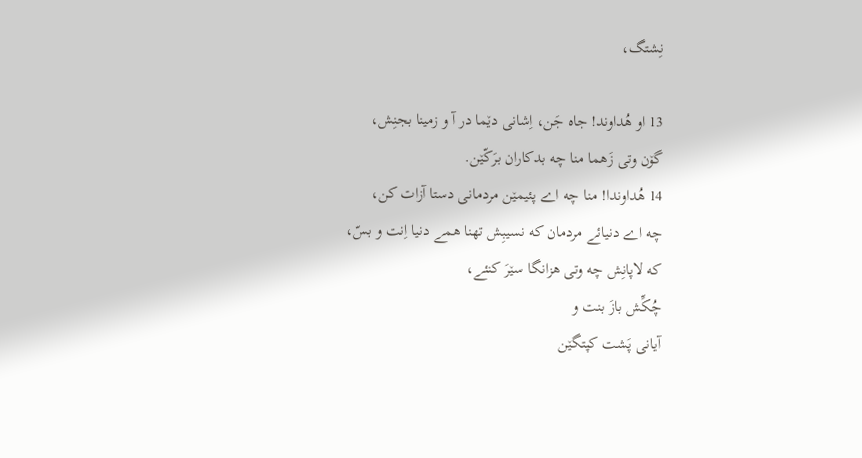نِشتگ،

13 او هُداوند! جاه جَن، اِشانی دێما در آ و زمینا بجنِش،
گۆن وتی زَهما منا چه بدکاران برَکّێن.
14 هُداوندا! منا چه اے پئیمێن مردمانی دستا آزات کن،
چه اے دنیائے مردمان که نسیبِش تهنا همے دنیا اِنت و بسّ،
که لاپانِش چه وتی هزانگا سێرَ کنئے،
چُکِّش بازَ بنت و
آیانی پَشت کپتگێن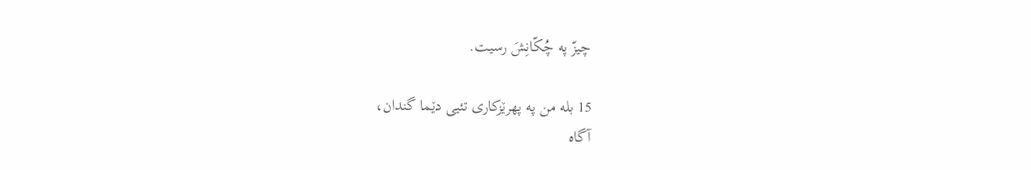چیزّ په چُکّانِشَ رسیت.

15 بله من په پهرێزکاری تئیی دێما گندان،
آگاه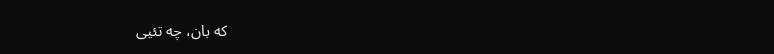که بان، چه تئیی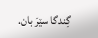گِندگا سێرَ بان.